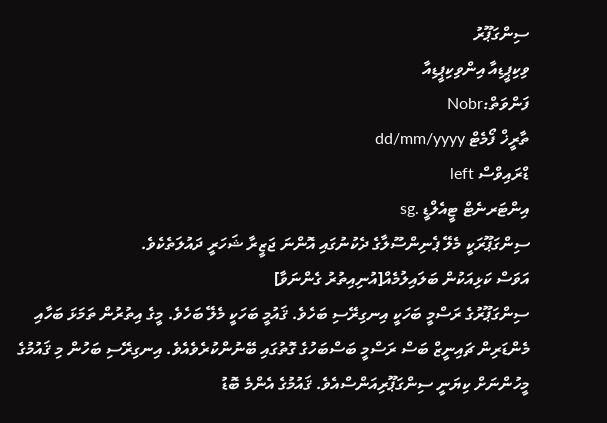ސިންގަޕޫރު
ވިކިޕީޑިއާ އިންވިކިޕީޑިއާ
ފަންވަތް:Nobr
ތާރީޚް ފޯމެޓް dd/mm/yyyy
ޑްރައިވްސް left
އިންޓަރނެޓް ޓީއެލްޑީ .sg
ސިންގަޕޫރަކީ މެލޭ ޕެނިންސޫލާގެ ދެކުނުގައި އޮންނަ ޖަޒީރާ ޝަހަރީ ދައުލަތެކެވެ.
އަވަސް ކަޅިއަކުން ބަލައިލުމެއް[އުނިއިތުރު ގެންނަވާ]
ސިންގަޕޫރުގެ ރަސްމީ ބަހަކީ އިނގިރޭސި ބަހެވެ. ޤައުމީ ބަހަކީ މެލޭ ބަހެވެ. މީގެ އިތުރުން ތަމަޅަ ބަހާއި މެންޑަރިން ޗައިނީޒް ބަސް ރަސްމީ ބަސްބަހުގެ ގޮތުގައި ބޭނުންކުރެވެއެވެ. އިނގިރޭސި ބަހުން މި ޤައުމުގެ މީހުންނަށް ކިޔަނީ ސިންގަޕޫރިއަންސްއެވެ. ޤައުމުގެ އެންމެ ބޮޑު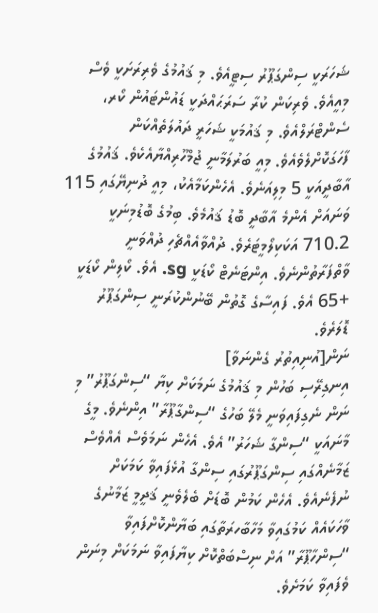ޝަހަރަކީ ސިންގަޕޫރު ސިޓީއެވެ. މި ޤައުމުގެ ވެރިރަށަކީ ވެސް މިއީއެވެ. ވެރިކަން ކުރާ ސަރަޙައްދަކީ ޑައުންޓައުން ކޯރ، ސެންޓްރަލްއެވެ. މި ޤައުމަކީ ޝަހަރީ ދައުލަތެއްކަން ފާހަގަކޮށްލެވެއެވެ. މިއީ ބަރުލަމާނީ ޖުމްހޫރިއްޔާއެކެވެ. ޤައުމުގެ އާބާދީއަކީ 5 މިލިއަނެވެ. އެހެންކަމާއެކު، މިއީ ދުނިޔޭގައި 115 ވަނައަށް އެންމެ އާބާދީ ބޮޑު ޤައުމެވެ. ބިމުގެ ބޮޑުމިނަކީ 710.2 އަކަކިލޯމީޓަރެވެ. ދުއްވާއެއްޗެހި ދުއްވަނީ ވާތްފަރާތުންނެވެ. އިންޓަނެޓް ކޯޑަކީ sg. އެވެ. ކޯލިން ކޯޑަކީ +65 އެވެ. ފައިސާގެ ގޮތުން ބޭނުންކުރަނީ ސިންގަޕޫރު ޑޮލަރެވެ.
ނަން[އުނިއިތުރު ގެންނަވާ]
އިނގިރޭސި ބަހުން މި ޤައުމުގެ ނަމަކަށް ކިޔާ “ސިންގަޕޫރު” މި ނަން ނެގިފައިވަނީ މެލޭ ބަހުގެ “ސިންގާޕޫރާ” އިންނެވެ. މީގެ މާނައަކީ “ސިންގާ ޝަހަރު” އެވެ. އެހެން ނަމަވެސް އެއްވެސް ޒަމާނެއްގައި ސިންގަޕޫރުގައި ސިންގާ އުޅެފައިވާ ކަމަކަށް ނުފެނެއެވެ. އެހެން ކަމުން ބޮޑަށް ބެލެވެނީ ޤަދީމީ ޒަމާނުގެ ވާހަކައެއް ކަމުގައިވާ މަހާބާހރަތާގައި ބަޔާންކޮށްފައިވާ “ސިންހާޕޫރާ” އަށް ނިސްބަތްކޮށް ކިޔާފައިވާ ނަމަކަށް މިނަން ވެފައިވާ ކަމަށެވެ.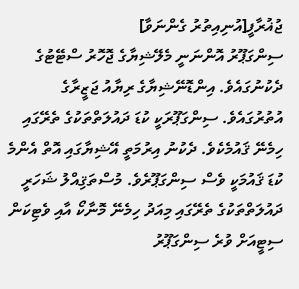ޖުޣުރާފީ[އުނިއިތުރު ގެންނަވާ]
ސިންގަޕޫރު އޮންނަނީ މެލޭޝިޔާގެ ޖޮހޮރު ސްޓޭޓުގެ ދެކުނުގައެވެ. އިންޑޮނޭޝިޔާގެ ރިޔާއު ޖަޒީރާގެ އުތުރުގައެވެ. ސިންގަޕޫރަކީ ކުޑަ ދައުލަތްތަކުގެ ތެރޭގައި ހިމެނޭ ޤައުމެކެވެ. ދެކުނު އިރުމަތީ އޭޝިޔާގައި އޮތް އެންމެ ކުޑަ ޤައުމަކީ ވެސް ސިންގަޕޫރެވެ. މުސްތަޤިއްލު ޝަހަރީ ދައުލަތްތަކުގެ ތެރޭގައި މިއަދު ހިމެނޭ މޮނާކޯ އާއި ވެޓިކަން ސިޓީއަށް ވުރެ ސިންގަޕޫރު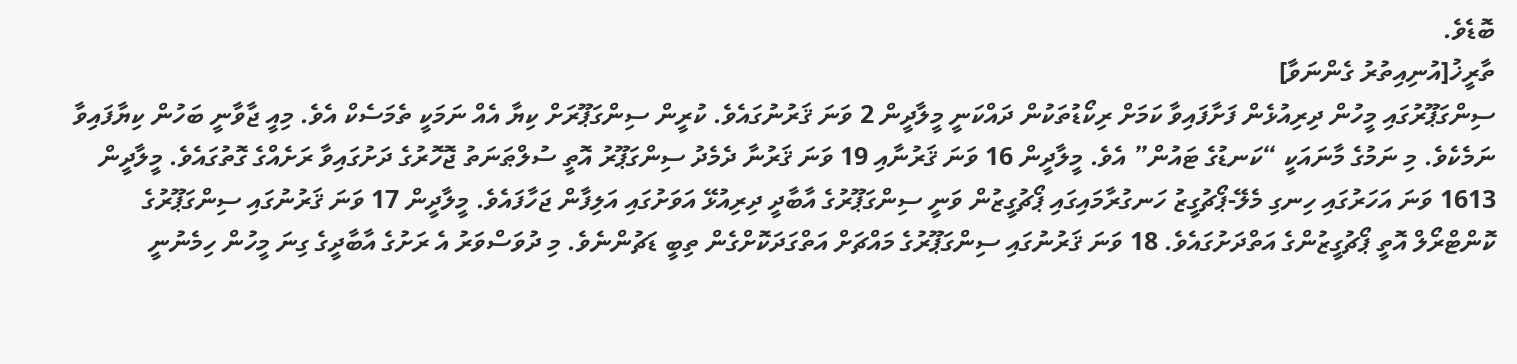ބޮޑެވެ.
ތާރީޚު[އުނިއިތުރު ގެންނަވާ]
ސިންގަޕޫރުގައި މީހުން ދިރިއުޅެން ފަށާފައިވާ ކަމަށް ރިކޯޑުތަކުން ދައްކަނީ މީލާދީން 2 ވަނަ ޤަރުނުގައެވެ. ކުރީން ސިންގަޕޫރަށް ކިޔާ އެއް ނަމަކީ ތެމަސެކް އެވެ. މިއީ ޖާވާނީ ބަހުން ކިޔާފައިވާ ނަމެކެވެ. މި ނަމުގެ މާނައަކީ “ކަނޑުގެ ޓައުން” އެވެ. މީލާދީން 16 ވަނަ ޤަރުނާއި 19 ވަނަ ޤަރުނާ ދެމެދު ސިންގަޕޫރު އޮތީ ސުލްޠަނަތު ޖޮހޮރުގެ ދަށުގައިވާ ރަށެއްގެ ގޮތުގައެވެ. މީލާދީން 1613 ވަނަ އަހަރުގައި ހިނގި މެލޭ-ޕޯޗުގީޒު ހަނގުރާމައިގައި ޕޯޗުގީޒުން ވަނީ ސިންގަޕޫރުގެ އާބާދީ ދިރިއުޅޭ އަވަށުގައި އަލިފާން ޖަހާފައެވެ. މީލާދީން 17 ވަނަ ޤަރުނުގައި ސިންގަޕޫރުގެ ކޮންޓްރޯލް އޮތީ ޕޯޗުގީޒުންގެ އަތްދަށުގައެވެ. 18 ވަނަ ޤަރުނުގައި ސިންގަޕޫރުގެ މައްޗަށް އަތްގަދަކޮށްގެން ތިބީ ޑަޗުންނެވެ. މި ދުވަސްވަރު އެ ރަށުގެ އާބާދީގެ ގިނަ މީހުން ހިމެނުނީ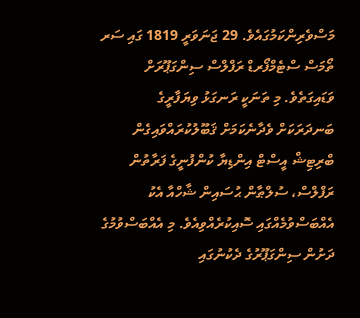މަސްވެރިންކަމުގައެވެ. 29 ޖަނަވަރީ 1819 ގައި ސަރ ތޯމަސް ސްޓެމްފޯރޑް ރަފްލްސް ސިންގަޕޫރަށް ވަޑައިގަތެވެ. މި ތަނަކީ ރަނގަޅު ވިޔަފާރީގެ ބަނދަރަކަށް ވެދާނެކަމަށް ޤަބޫލުކުރައްވައިގެން ބްރިޓިޝް އީސްޓް އިންޑިޔާ ކުންފުނީގެ ފަރާތުން ރަފްލްސް، ސުލްޠާން ޙުސައިން ޝާހްއާ އެކު އެއްބަސްވުމެއްގައި ސޮއިކުރެއްވިއެވެ. މި އެއްބަސްވުމުގެ ދަށުން ސިންގަޕޫރުގެ ދެކުނުގައި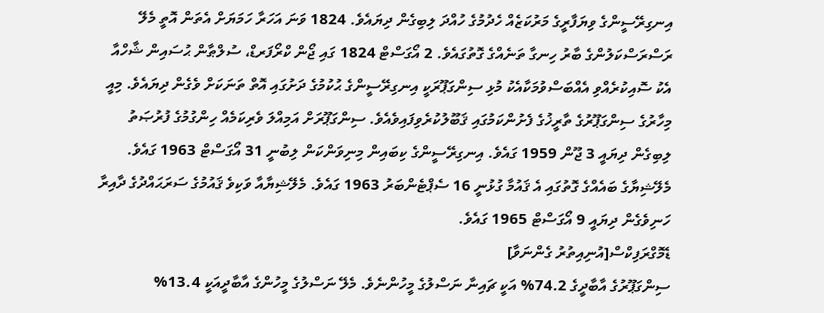އިނގިރޭސީންގެ ވިޔަފާރީގެ މަރުކަޒެއް ހެދުމުގެ ހުއްދަ ލިބިގެން ދިޔައެވެ. 1824 ވަނަ އަހަރާ ހަމަޔަށް އެތަން އޮތީ މެލޭ ރަސްރަސްކަލުންގެ ބާރު ހިނގާ ތަނެއްގެ ގޮތުގައެވެ. 2 އޯގަސްޓް 1824 ގައި ޖޯން ކްރޯފަރޑް، ސުލްޠާން ޙުސައިން ޝާހްއާ އެކު ސޮއިކުރެއްވި އެއްބަސްވުމަކާއެކު މުޅި ސިންގަޕޫރަކީ އިނގިރޭސީންގެ ޙުކުމުގެ ދަށުގައި އޮތް ތަނަކަށް ވެގެން ދިޔައެވެ. މިއީ މިހާރުގެ ސިންގަޕޫރުގެ ތާރީޚުގެ ފެށުންކަމުގައި ޤަބޫލުކުރެވިފައިވެއެވެ. ސިންގަޕޫރަށް އަމިއްލަ ވެރިކަމެއް ހިންގުމުގެ ފުރުޞަތު ލިބިގެން ދިޔައީ 3 ޖޫން 1959 ގައެވެ. އިނގިރޭސީންގެ ކިބައިން މިނިވަންކަން ލިބުނީ 31 އޯގަސްޓް 1963 ގައެވެ. މެލޭޝިޔާގެ ބައެއްގެ ގޮތުގައި އެ ޤައުމާ ގުޅުނީ 16 ސެޕްޓެންބަރު 1963 ގައެވެ. މެލޭޝިޔާއާ ވަކިވެ ޤައުމުގެ ސަރަޙައްދުގެ ދާއިރާ ހަނިވެގެން ދިޔައީ 9 އޯގަސްޓް 1965 ގައެވެ.
ޑެމޮގްރަފިކްސް[އުނިއިތުރު ގެންނަވާ]
ސިންގަޕޫރުގެ އާބާދީގެ 74.2% އަކީ ޗައިނާ ނަސްލުގެ މީހުންނެވެ. މެލޭ ނަސްލުގެ މީހުންގެ އާބާދީއަކީ 13.4%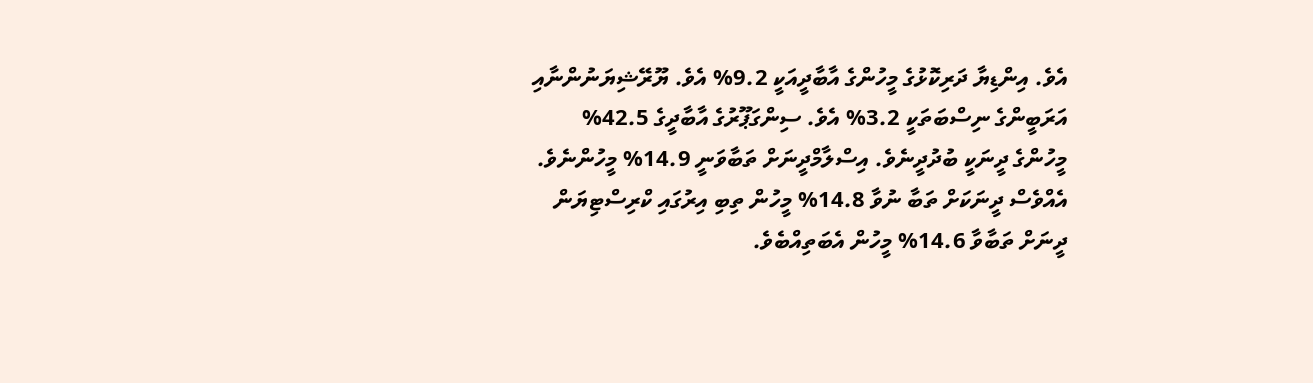އެވެ. އިންޑިޔާ ދަރިކޮޅުގެ މީހުންގެ އާބާދީއަކީ 9.2% އެވެ. ޔޫރޭޝިޔަނުންނާއި އަރަބީންގެ ނިސްބަތަކީ 3.2% އެވެ. ސިންގަޕޫރުގެ އާބާދީގެ 42.5% މީހުންގެ ދީނަކީ ބުދުދީނެވެ. އިސްލާމްދީނަށް ތަބާވަނީ 14.9% މީހުންނެވެ. އެއްވެސް ދީނަކަށް ތަބާ ނުވާ 14.8% މީހުން ތިބި އިރުގައި ކްރިސްޓިޔަން ދީނަށް ތަބާވާ 14.6% މީހުން އެބަތިއްބެވެ.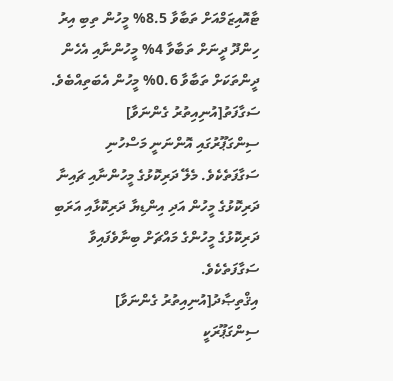ޓާއޮއިޒަމްއަށް ތަބާވާ 8.5% މީހުން ތިބި އިރު ހިންދޫ ދީނަށް ތަބާވާ 4% މީހުންނާއި އެހެން ދީންތަކަށް ތަބާވާ 0.6% މީހުން އެބަތިއްބެވެ.
ސަގާފަތު[އުނިއިތުރު ގެންނަވާ]
ސިންގަޕޫރުގައި އޮންނަނީ މަސްހުނި ސަގާފަތެކެވެ. މެލޭ ދަރިކޮޅުގެ މީހުންނާއި ޗައިނާ ދަރިކޮޅުގެ މީހުން އަދި އިންޑިޔާ ދަރިކޮޅާއި އަރަބި ދަރިކޮޅުގެ މީހުންގެ މައްޗަށް ބިނާވެފައިވާ ސަގާފަތެކެވެ.
އިޤްތިޞާދު[އުނިއިތުރު ގެންނަވާ]
ސިންގަޕޫރަކީ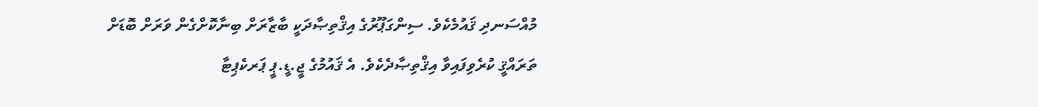މުއްސަނދި ޤައުމެކެވެ. ސިންގަޕޫރުގެ އިޤްތިޞާދަކީ ބާޒާރަށް ބިނާކޮށްގެން ވަރަށް ބޮޑަށް ތަރައްޤީ ކުރެވިފައިވާ އިޤްތިޞާދެކެވެ. އެ ޤައުމުގެ ޖީ.ޑީ.ޕީ ޕަރކެޕިޓާ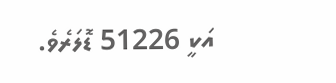އަކީ 51226 ޑޮލަރެވެ.